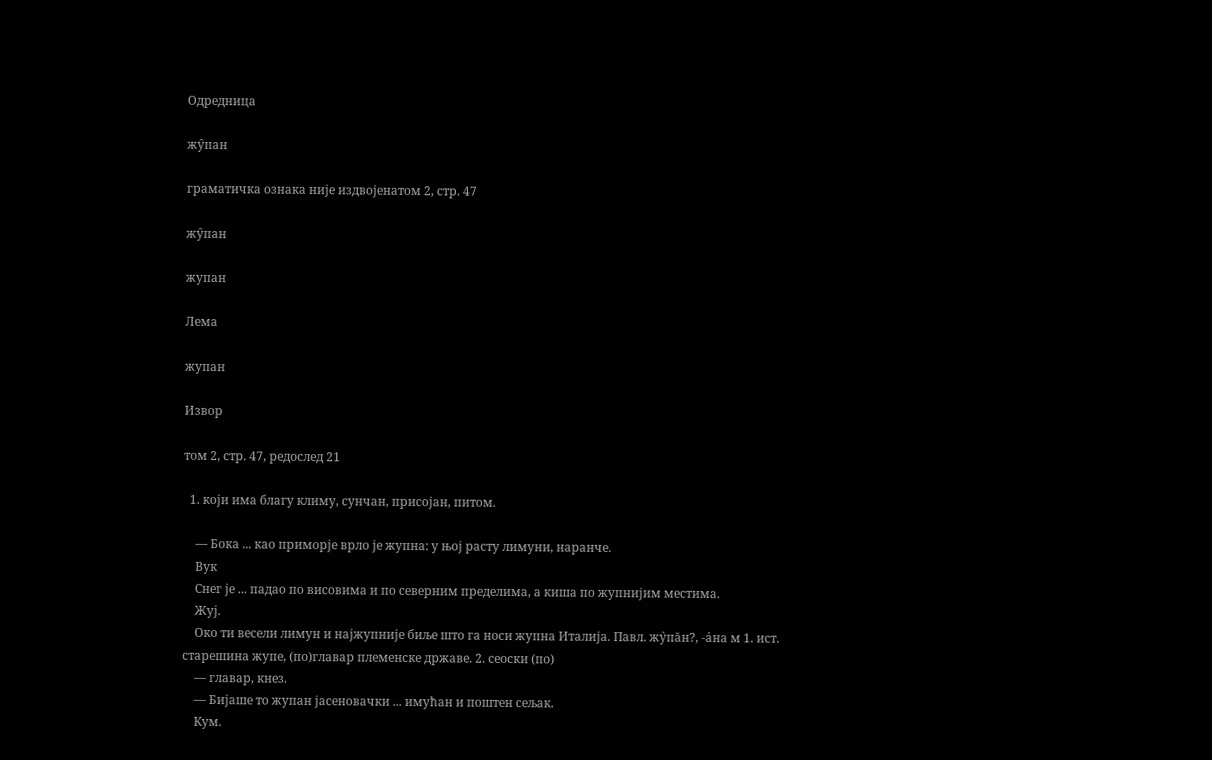Одредница

жу̑пан

граматичка ознака није издвојенатом 2, стр. 47

жу̑пан

жупан

Лема

жупан

Извор

том 2, стр. 47, редослед 21

  1. који има благу климу, сунчан, присојан, питом.

    — Бока ... као приморје врло је жупна: у њој расту лимуни, наранче.
    Вук
    Снег је ... падао по висовима и по северним пределима, а киша по жупнијим местима.
    Жуј.
    Око ти весели лимун и најжупније биље што га носи жупна Италија. Павл. жу̀па̄н?, -а́на м 1. ист. старешина жупе, (по)главар племенске државе. 2. сеоски (по)
    — главар, кнез.
    — Бијаше то жупан јасеновачки ... имућан и поштен сељак.
    Кум.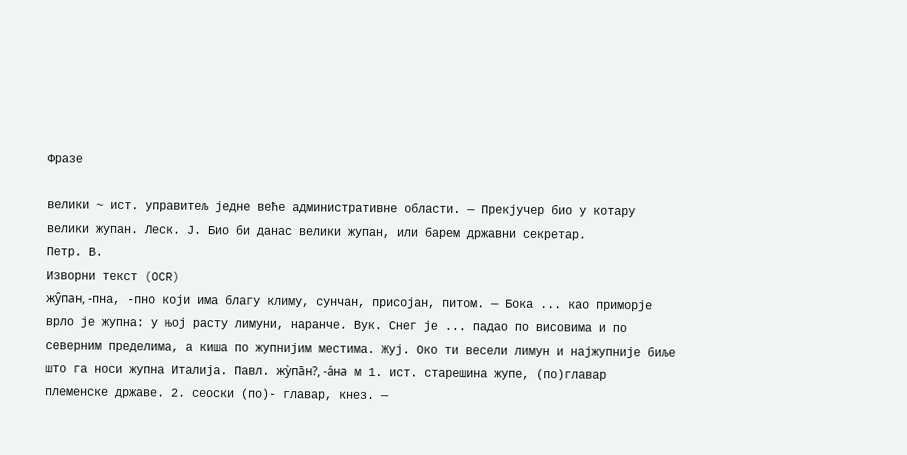Фразе

велики ~ ист. управитељ једне веће административне области. — Прекјучер био у котару велики жупан. Леск. Ј. Био би данас велики жупан, или барем државни секретар.
Петр. В.
Изворни текст (OCR)
жу̑пан, -пна, -пно који има благу климу, сунчан, присојан, питом. — Бока ... као приморје врло је жупна: у њој расту лимуни, наранче. Вук. Снег је ... падао по висовима и по северним пределима, а киша по жупнијим местима. Жуј. Око ти весели лимун и најжупније биље што га носи жупна Италија. Павл. жу̀па̄н?, -а́на м 1. ист. старешина жупе, (по)главар племенске државе. 2. сеоски (по)- главар, кнез. —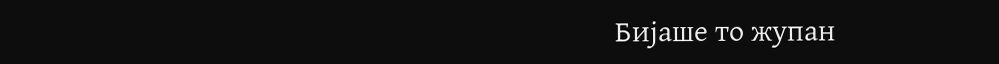Бијаше то жупан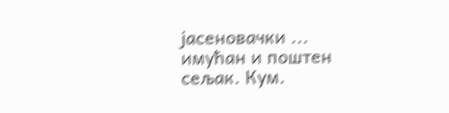јасеновачки ... имућан и поштен сељак. Кум.